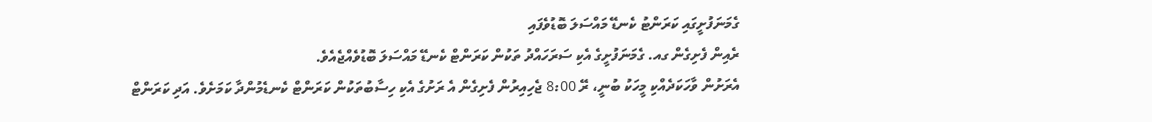ގެމަނަފުށީގައި ކަރަންޓު ކެނޑޭ މައްސަލަ ބޮޑުވެފައި
ރެއިން ފެށިގެން ގއ. ގެމަނަފުށީގެ އެކި ސަރަހައްދު ތަކުން ކަރަންޓް ކެނޑޭ މައްސަލަ ބޮޑުވެއްޖެއެވެ.
އެރަށުން ވާހަކަދެއްކި މީހަކު ބުނީ، ރޭ 8:00 ޖެހިއިރުން ފެށިގެން އެ ރަށުގެ އެކި ހިސާބުތަކުން ކަރަންޓް ކެނޑެމުންދާ ކަމަށެވެ. އަދި ކަރަންޓް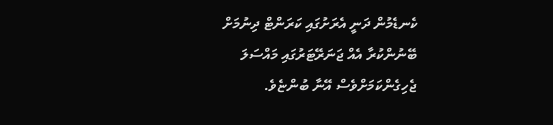ކެނޑެމުން ދަނީ އެރަށުގައި ކަރަންޓް ދިނުމަށް ބޭނުންކުރާ އެއް ޖަނަރޭޓަރުގައި މައްސަލަ ޖެހިގެންކަމަށްވެސް އޭނާ ބުންޏެވެ.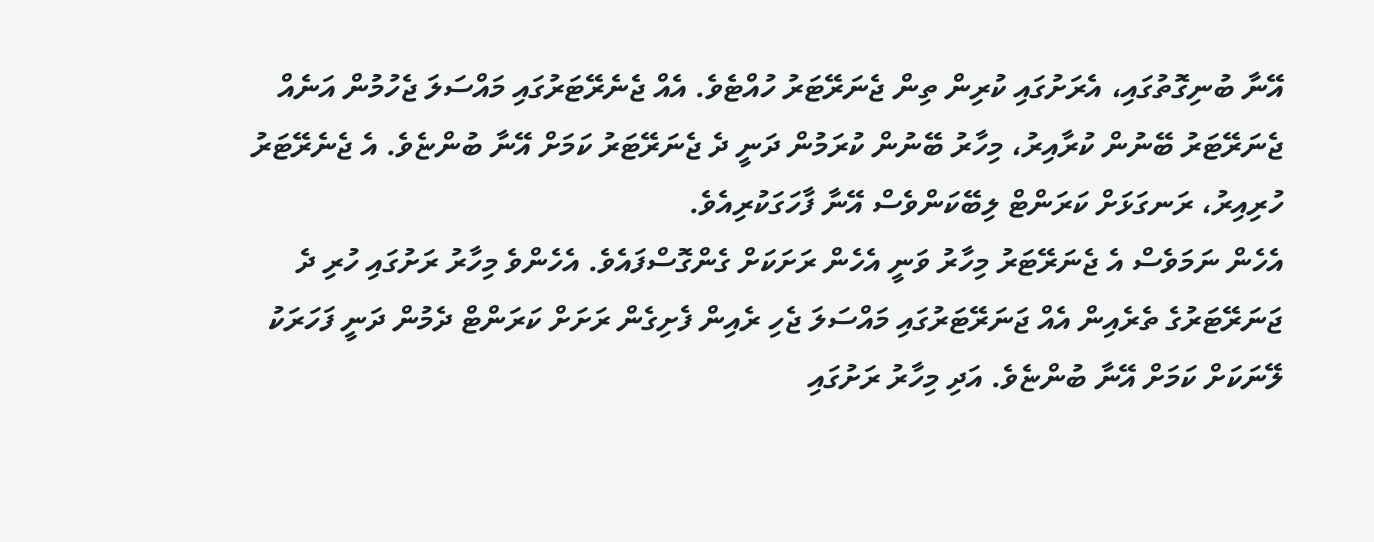އޭނާ ބުނިގޮތުގައި، އެރަށުގައި ކުރިން ތިން ޖެނަރޭޓަރު ހުއްޓެވެ. އެއް ޖެނެރޭޓަރުގައި މައްސަލަ ޖެހުމުން އަނެއް ޖެނަރޭޓަރު ބޭނުން ކުރާއިރު، މިހާރު ބޭނުން ކުރަމުން ދަނީ ދެ ޖެނަރޭޓަރު ކަމަށް އޭނާ ބުންޏެވެ. އެ ޖެނެރޭޓަރު ހުރިއިރު، ރަނގަޅަށް ކަރަންޓް ލިބޭކަންވެސް އޭނާ ފާހަގަކުރިއެވެ.
އެހެން ނަމަވެސް އެ ޖެނަރޭޓަރު މިހާރު ވަނީ އެހެން ރަށަކަށް ގެންގޮސްފައެވެ. އެހެންވެ މިހާރު ރަށުގައި ހުރި ދެ ޖަނަރޭޓަރުގެ ތެރެއިން އެއް ޖަނަރޭޓަރުގައި މައްސަލަ ޖެހި ރެއިން ފެށިގެން ރަށަށް ކަރަންޓް ދެމުން ދަނީ ފަހަރަކު ލޭނަކަށް ކަމަށް އޭނާ ބުންޏެވެ. އަދި މިހާރު ރަށުގައި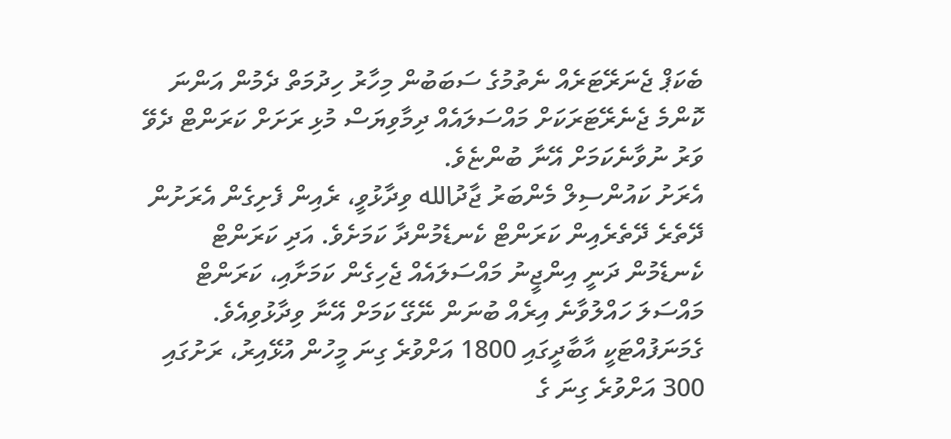ބެކަޕް ޖެނަރޭޓަރެއް ނެތުމުގެ ސަބަބުން މިހާރު ހިދުމަތް ދެމުން އަންނަ ކޮންމެ ޖެނެރޭޓަރަކަށް މައްސަލައެއް ދިމާވިޔަސް މުޅި ރަށަށް ކަރަންޓް ދެވޭ ވަރު ނުވާނެކަމަށް އޭނާ ބުންޏެވެ.
އެރަށު ކައުންސިލް މެންބަރު ޖާދުالله ވިދާޅުވީ، ރެއިން ފެށިގެން އެރަށުން ދޭތެރެ ދޭތެރެއިން ކަރަންޓް ކެނޑެމުންދާ ކަމަށެވެ. އަދި ކަރަންޓް ކެނޑެމުން ދަނީ އިންޖީނު މައްސަލައެއް ޖެހިގެން ކަމަށާއި، ކަރަންޓް މައްސަލަ ހައްލުވާނެ އިރެއް ބުނަން ނޭގޭ ކަމަށް އޭނާ ވިދާޅުވިއެވެ.
ގެމަނަފުއްޓަކީ އާބާދީގައި 1800 އަށްވުރެ ގިނަ މީހުން އުޅޭއިރު، ރަށުގައި 300 އަށްވުރެ ގިނަ ގެ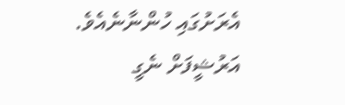އެރަށުގައި ހުންނާނެއެވެ.
އަރުޝީފަށް ނެގީ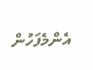އެންމެފަހުން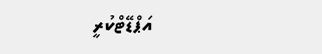އަޕްޑޭޓްކުރީ